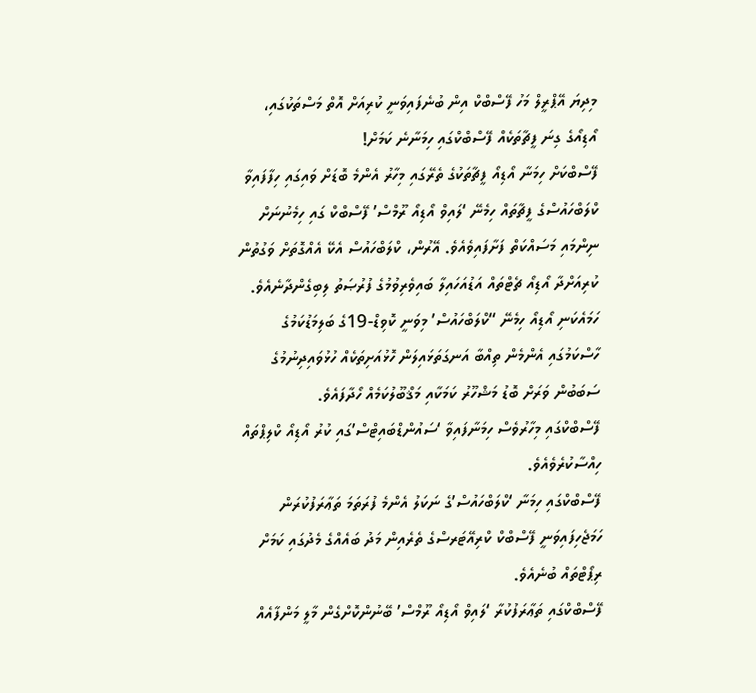މިދިޔަ އޭޕްރީލް މަހު ފޭސްބްކް އިން ބުނެފައިވަނީ ކުރިއަށް އޮތް މަސްތަކުގައި، އޯޑިއޯގެ ގިނަ ފީޗާތަކެއް ފޭސްބްކްގައި ހިމަނާނެ ކަމަށް!
ފޭސްބްކަށް ހިމަނާ އޯޑިއޯ ފީޗާތަކުގެ ތެރޭގައި މިހާރު އެންމެ ބޮޑަށް ވައިގައި ހިފާފައިވާ ކްލަބްހައުސްގެ ފީޗާތައް ހިމެނޭ ‘ލައިވް އޯޑިއޯ ރޫމްސް’ ފޭސްބްކް ގައި ހިމެނުނަށް ނިންމައި މަސައްކަތް ފަށާފައިވެއެވެ. އޭރުން، ކްލަބްހައުސް އެކޭ އެއްގޮތަށް ވަގުތުން ކުރިއަށްދާ އޯޑިއޯ ޗެޓްތައް އަޑުއަހައިލާ ބައިވެރިވުމުގެ ފުރުޞަތު ލިބިގެންދާނެއެވެ.
ހަމައެކަނި އޯޑިއޯ ހިމެނޭ “ކްލަބްހައުސް’ މިވަނީ ކޮވިޑް-19ގެ ބަލިމަޑުކަމުގެ ހާސްކަމުގައި އެންމެން ތިއްބާ އަނގަތަޅައިލަން ހޮޅުއަށިތަކެއް ހުޅުވައިދިނުމުގެ ސަބަބުން ވަރަށް ބޮޑު މަޝްހޫރު ކަމަކާއި މަޤްބޫލުކަމެއް ހޯދާފައެވެ.
ފޭސްބްކްގައި މިހާރުވެސް ހިމަނާފައިވާ ‘ސައުންޑްބައިޓްސް’ގައި ކުރު އޯޑިއޯ ކްލިޕްތައް ހިއްސާކުރެވެއެވެ.
ފޭސްބްކްގައި ހިމަނާ ‘ކްލަބްހައުސް’ގެ ނަކަލު އެންމެ ފުރަތަމަ ތަޢާރަފުކުރަން ހަމަޖެހިފައިވަނީ ފޭސްބްކް ކްރިއޭޓަރސްގެ ތެރެއިން މަދު ބައެއްގެ މެދުގައި ކަމަށް ރިޕޯޓްތައް ބުނެއެވެ.
ފޭސްބްކްގައި ތަޢާރަފުކުރާ ‘ލައިވް އޯޑިއޯ ރޫމްސް’ ބޭނުންކޮށްގެން މާލީ މަންފާއެއް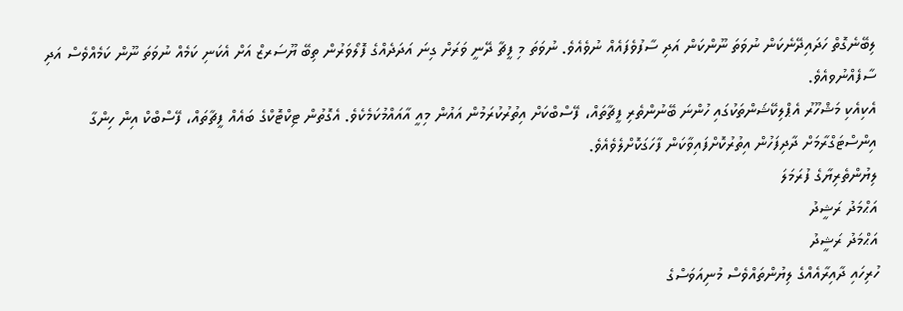ލިބޭނެގޮތް ހަދައިދޭނެކަން ނުވަތަ ނޫންކަން އަދި ސާފުވެފައެއް ނުވެއެވެ. ނުވަތަ މި ފީޗާ ދޭނީ ވަރަށް ގިނަ އަދަދެއްގެ ފޮލޯވަރުން ތިބޭ ޔޫސަރޒް އަށް އެކަނި ކަމެއް ނުވަތަ ނޫން ކަމެއްވެސް އަދި ސާފެއްނުވއެވެ.
އެކިއެކި މަޝްހޫރު އެޕްލިކޭޝަންތަކުގައި ހުންނަ ބޭނުންތެރި ފީޗާތައް، ފޭސްބްކަށް އިތުރުކުރަމުން އައުން މިއީ އާއައްމުކަމެކެވެ. އެގޮތުން ޓިކްޓޮކްގެ ބައެއް ފީޗާތައް، ފޭސްބްކް އިން ހިންގާ އިންސްޓަގްރާމަށް ދާދިފަހުން އިތުރުކޮށްފައިވާކަން ފާހަގަކޮށްލެވެއެވެ.
ލިޔުންތެރިޔާގެ ފުރަމަލަ
އަޙްމަދު ރަޝީދު
އަޙްމަދު ރަޝީދު
ހުރިހައި ދާއިރާއެއްގެ ލިޔުންތައްވެސް މުނިއަވަސްގެ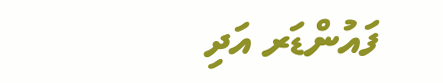ފައުންޑަރ އަދި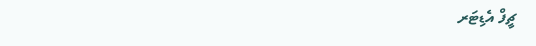ޗީފް އެޑިޓަރ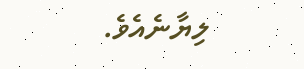ލިޔާނެއެވެ.